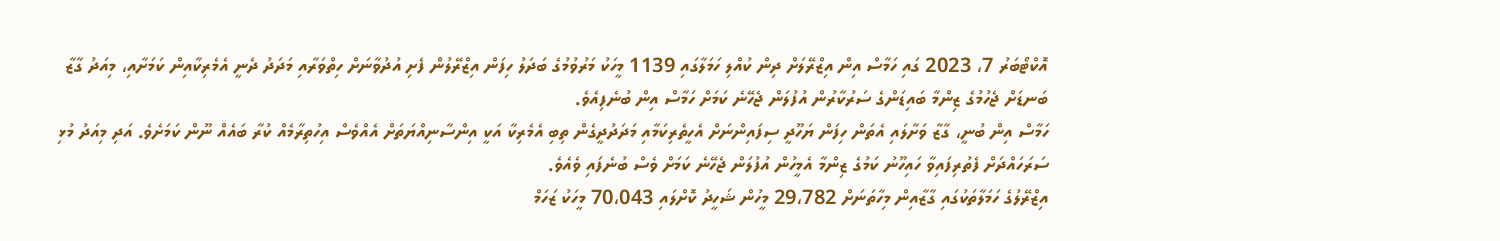އޮކްޓޯބަރު 7، 2023 ގައި ހަމާސް އިން އިޒްރޭލަށް ދިން ކުއްލި ހަމަލާގައި 1139 މީހަކު މަރުވުމުގެ ބަދަލު ހިފަން އިޒްރޭލުން ފެށި އުދުވާނަށް ހިތްވަރާއި މަދަދު ދެނީ އެމެރިކާއިން ކަމަށާއި، މިއަދު ގާޒާ ބަނޑަށް ޖެހުމުގެ ޒިންމާ ބައިޑަންގެ ސަރުކާރުން އުފުލަން ޖެހޭނެ ކަމަށް ހަމާސް އިން ބުނެފިއެވެ.
ހަމާސް އިން ބުނީ، ގާޒާ ވަށާލައި އެތަން ހިފަން ޔަހޫދީ ސިފައިންނަށް އެހީތެރިކަމާއި މަދަދުދީގެން ތިބި އެމެރިކާ އަކީ އިންސާނިއްޔަތަށް އެއްވެސް އިހުތިރާމެއް ކުރާ ބައެއް ނޫން ކަމަށެވެ. އަދި މިއަދު މުޅި ސަރަހައްދަށް ފެތުރިފައިވާ ހައިހޫނު ކަމުގެ ޒިންމާ އެމީހުން އުފުލަން ޖެހޭނެ ކަމަށް ވެސް ބުނެފައި ވެއެވެ.
އިޒްރޭލުގެ ހަމަލާތަކުގައި ގާޒާއިން މިހާތަނަށް 29،782 މީހުން ޝަހީދު ކޮށްލައި 70،043 މީހަކު ޒަހަމް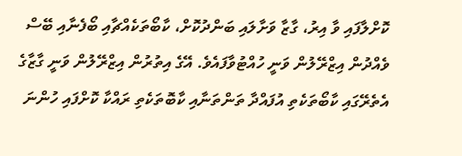ކޮށްލާފައި ވާ އިރު، ގާޒާ ވަށާލައި ބަންދުކޮށް، ކާބޯތަކެއްޗާއި ބޯފެނާއި ބޭސް ވެއްދުން އިޒްރޭލުން ވަނީ ހުއްޓުވާފައެވެ. އޭގެ އިތުރުން އިޒްރޭލުން ވަނީ ގާޒާގެ އެތެރޭގައި ކާބޯތަކެތި އުފައްދާ ތަންތަނާއި ކާބޮތަކެތި ރައްކާ ކޮށްފައި ހުންނަ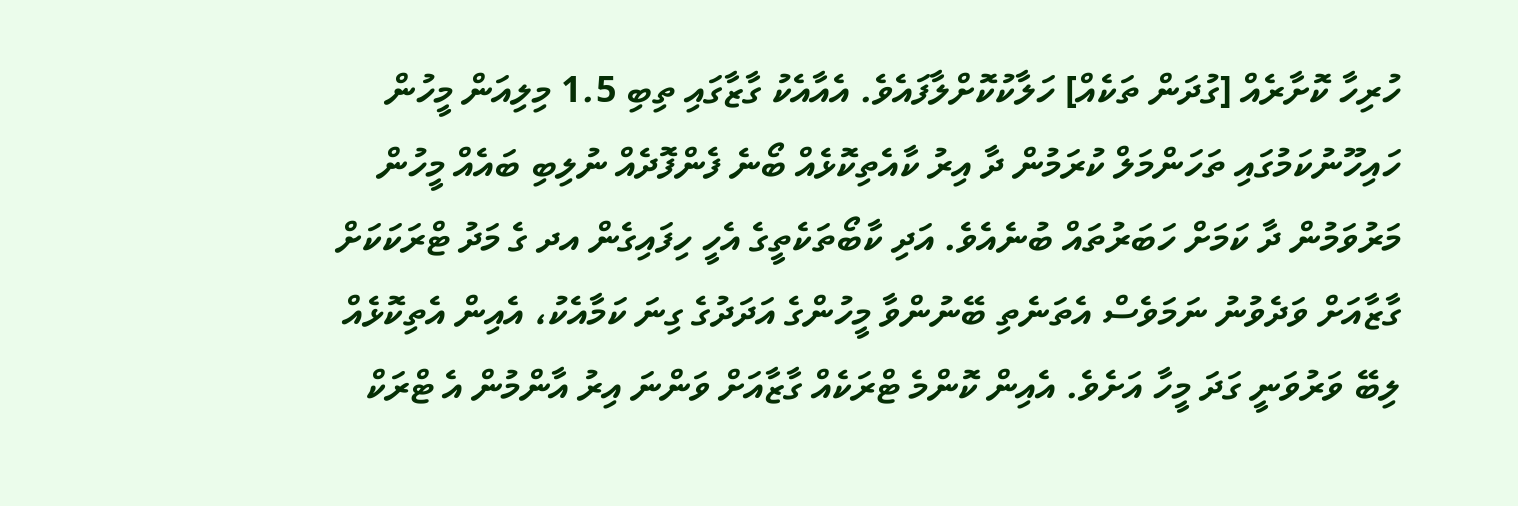ހުރިހާ ކޮށާރެއް [ގުދަން ތަކެއް] ހަލާކުކޮށްލާފައެވެ. އެއާއެކު ގާޒާގައި ތިބި 1.5 މިލިއަން މީހުން ހައިހޫނުކަމުގައި ތަހަންމަލް ކުރަމުން ދާ އިރު ކާއެތިކޮޅެއް ބޯނެ ފެންފޮދެއް ނުލިބި ބައެއް މީހުން މަރުވަމުން ދާ ކަމަށް ހަބަރުތައް ބުނެއެވެ. އަދި ކާބޯތަކެތީގެ އެހީ ހިފައިގެން އދ ގެ މަދު ޓްރަކަކަށް ގާޒާއަށް ވަދެވުނު ނަމަވެސް އެތަނެތި ބޭނުންވާ މީހުންގެ އަދަދުގެ ގިނަ ކަމާއެކު، އެއިން އެތިކޮޅެއް ލިބޭ ވަރުވަނީ ގަދަ މީހާ އަށެވެ. އެއިން ކޮންމެ ޓްރަކެއް ގާޒާއަށް ވަންނަ އިރު އާންމުން އެ ޓްރަކް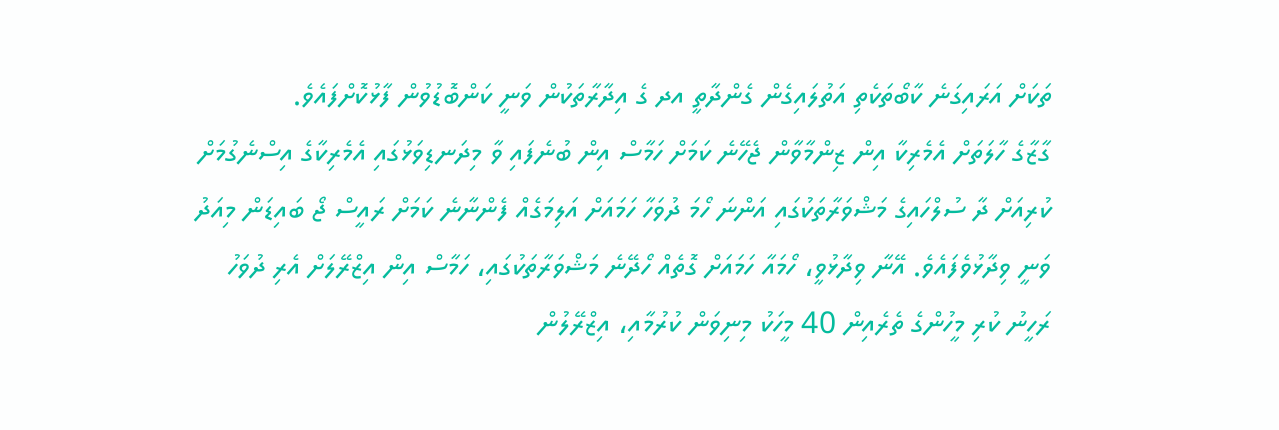ތަކަށް އަރައިގަނެ ކާބޯތަކެތި އަތުލައިގެން ގެންދާތީ އދ ގެ އިދާރާތަކުން ވަނީ ކަންބޮޑުވުން ފާޅުކޮށްފައެވެ.
ގާޒާގެ ހާލަތަށް އެމެރިކާ އިން ޒިންމާވާން ޖެހޭނެ ކަމަށް ހަމާސް އިން ބުނެފައި ވާ މިދަނޑިވަޅުގައި އެމެރިކާގެ އިސްނެގުމަށް ކުރިއަށް ދާ ސުލްހައިގެ މަޝްވަރާތަކުގައި އަންނަ ހޯމަ ދުވަހާ ހަމައަށް އަލިމަގެއް ފެންނާނެ ކަމަށް ރައީސް ޖޯ ބައިޑަން މިއަދު ވަނީ ވިދާޅުވެފައެވެ. އޭނާ ވިދާޅުވީ، ހޯމައާ ހަމައަށް ގޮތެއް ހޯދޭނެ މަޝްވަރާތަކުގައި، ހަމާސް އިން އިޒްރޭލަށް އެރި ދުވަހު ރަހީނު ކުރި މީހުންގެ ތެރެއިން 40 މީހަކު މިނިވަން ކުރުމާއި، އިޒްރޭލުން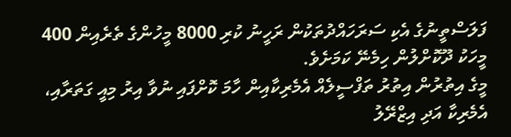ފަލަސްތީނުގެ އެކި ސަރަހައްދުތަކުން ރަހީނު ކުރި 8000 މީހުންގެ ތެރެއިން 400 މީހަކު ދޫކޮށްލުން ހިމެނޭ ކަމަށެވެ.
މީގެ އިތުރުން އިތުރު ތަފްސީލެއް އެމެރިކާއިން ހާމަ ކޮށްފައި ނުވާ އިރު މިއީ ގަތަރާއި، އެމެރިކާ އަދި އިޒްރޭލު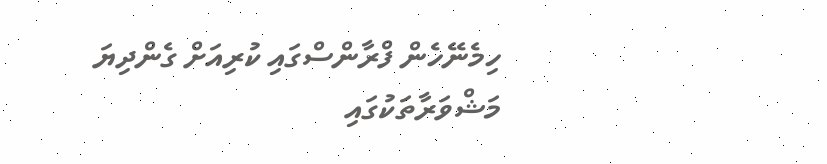ހިމެނޭހެން ފްރާންސްގައި ކުރިއަށް ގެންދިޔަ މަޝްވަރާތަކުގައި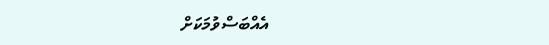އެއްބަސްވުމަކަށް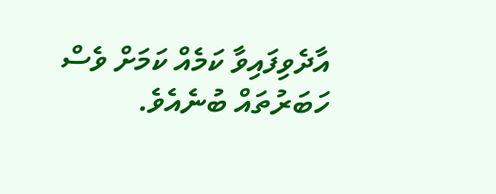އާދެވިފައިވާ ކަމެއް ކަމަށް ވެސް ހަބަރުތައް ބުނެއެވެ.